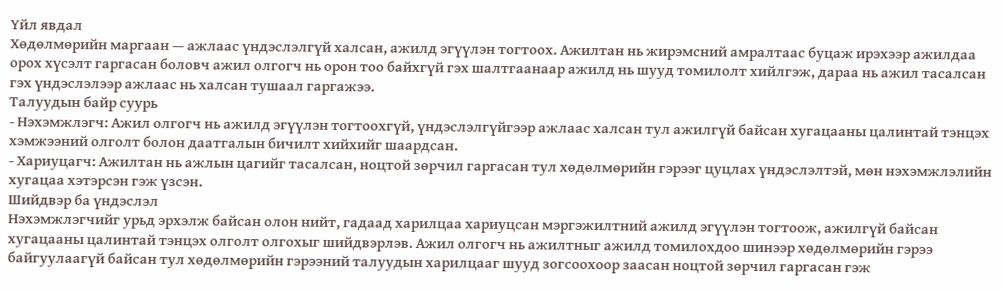Үйл явдал
Хөдөлмөрийн маргаан — ажлаас үндэслэлгүй халсан, ажилд эгүүлэн тогтоох. Ажилтан нь жирэмсний амралтаас буцаж ирэхээр ажилдаа орох хүсэлт гаргасан боловч ажил олгогч нь орон тоо байхгүй гэх шалтгаанаар ажилд нь шууд томилолт хийлгэж, дараа нь ажил тасалсан гэх үндэслэлээр ажлаас нь халсан тушаал гаргажээ.
Талуудын байр суурь
- Нэхэмжлэгч: Ажил олгогч нь ажилд эгүүлэн тогтоохгүй, үндэслэлгүйгээр ажлаас халсан тул ажилгүй байсан хугацааны цалинтай тэнцэх хэмжээний олголт болон даатгалын бичилт хийхийг шаардсан.
- Хариуцагч: Ажилтан нь ажлын цагийг тасалсан, ноцтой зөрчил гаргасан тул хөдөлмөрийн гэрээг цуцлах үндэслэлтэй, мөн нэхэмжлэлийн хугацаа хэтэрсэн гэж үзсэн.
Шийдвэр ба үндэслэл
Нэхэмжлэгчийг урьд эрхэлж байсан олон нийт, гадаад харилцаа хариуцсан мэргэжилтний ажилд эгүүлэн тогтоож, ажилгүй байсан хугацааны цалинтай тэнцэх олголт олгохыг шийдвэрлэв. Ажил олгогч нь ажилтныг ажилд томилохдоо шинээр хөдөлмөрийн гэрээ байгуулаагүй байсан тул хөдөлмөрийн гэрээний талуудын харилцааг шууд зогсоохоор заасан ноцтой зөрчил гаргасан гэж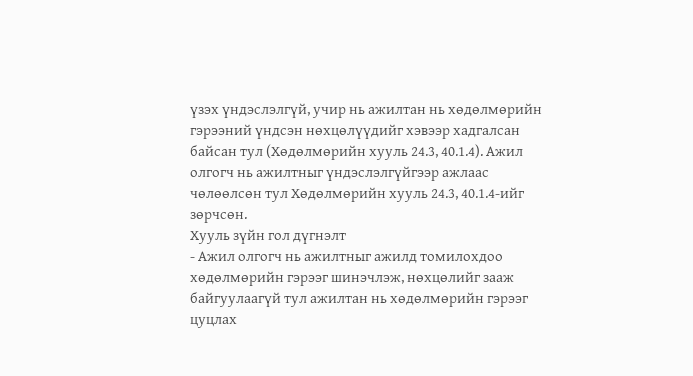үзэх үндэслэлгүй, учир нь ажилтан нь хөдөлмөрийн гэрээний үндсэн нөхцөлүүдийг хэвээр хадгалсан байсан тул (Хөдөлмөрийн хууль 24.3, 40.1.4). Ажил олгогч нь ажилтныг үндэслэлгүйгээр ажлаас чөлөөлсөн тул Хөдөлмөрийн хууль 24.3, 40.1.4-ийг зөрчсөн.
Хууль зүйн гол дүгнэлт
- Ажил олгогч нь ажилтныг ажилд томилохдоо хөдөлмөрийн гэрээг шинэчлэж, нөхцөлийг зааж байгуулаагүй тул ажилтан нь хөдөлмөрийн гэрээг цуцлах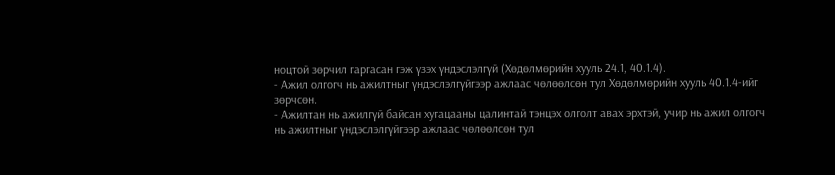ноцтой зөрчил гаргасан гэж үзэх үндэслэлгүй (Хөдөлмөрийн хууль 24.1, 40.1.4).
- Ажил олгогч нь ажилтныг үндэслэлгүйгээр ажлаас чөлөөлсөн тул Хөдөлмөрийн хууль 40.1.4-ийг зөрчсөн.
- Ажилтан нь ажилгүй байсан хугацааны цалинтай тэнцэх олголт авах эрхтэй, учир нь ажил олгогч нь ажилтныг үндэслэлгүйгээр ажлаас чөлөөлсөн тул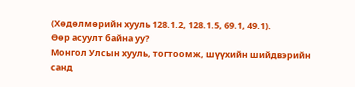(Хөдөлмөрийн хууль 128.1.2, 128.1.5, 69.1, 49.1).
Өөр асуулт байна уу?
Монгол Улсын хууль, тогтоомж, шүүхийн шийдвэрийн санд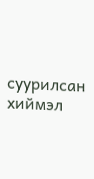суурилсан хиймэл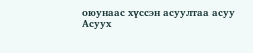оюунаас хүссэн асуултаа асуу
Асуух